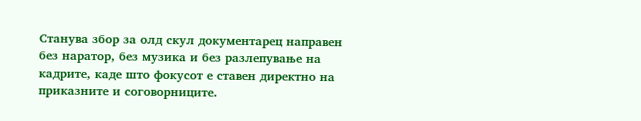Станува збор за олд скул документарец направен без наратор, без музика и без разлепување на кадрите, каде што фокусот е ставен директно на приказните и соговорниците.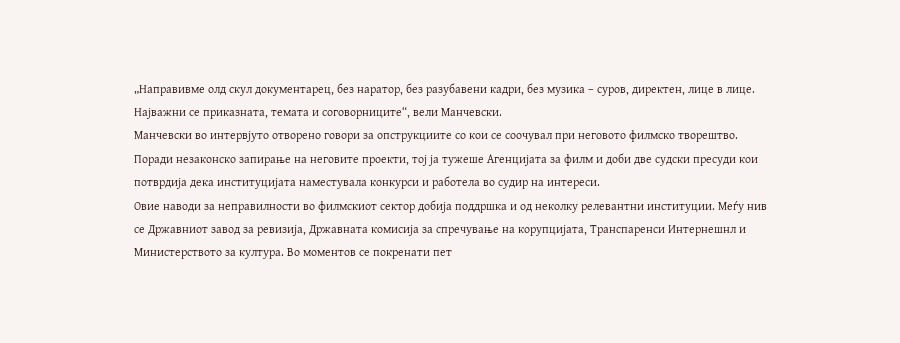„Направивме олд скул документарец, без наратор, без разубавени кадри, без музика – суров, директен, лице в лице. Најважни се приказната, темата и соговорниците“, вели Манчевски.
Манчевски во интервјуто отворено говори за опструкциите со кои се соочувал при неговото филмско творештво. Поради незаконско запирање на неговите проекти, тој ја тужеше Агенцијата за филм и доби две судски пресуди кои потврдија дека институцијата наместувала конкурси и работела во судир на интереси.
Овие наводи за неправилности во филмскиот сектор добија поддршка и од неколку релевантни институции. Меѓу нив се Државниот завод за ревизија, Државната комисија за спречување на корупцијата, Транспаренси Интернешнл и Министерството за култура. Во моментов се покренати пет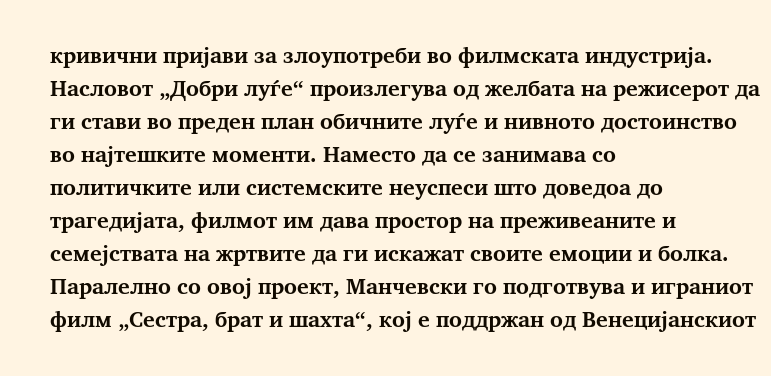кривични пријави за злоупотреби во филмската индустрија.
Насловот „Добри луѓе“ произлегува од желбата на режисерот да ги стави во преден план обичните луѓе и нивното достоинство во најтешките моменти. Наместо да се занимава со политичките или системските неуспеси што доведоа до трагедијата, филмот им дава простор на преживеаните и семејствата на жртвите да ги искажат своите емоции и болка.
Паралелно со овој проект, Манчевски го подготвува и играниот филм „Сестра, брат и шахта“, кој е поддржан од Венецијанскиот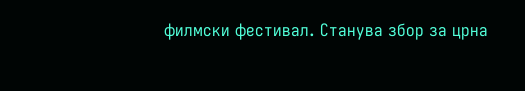филмски фестивал. Станува збор за црна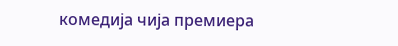комедија чија премиера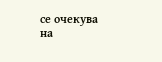се очекува на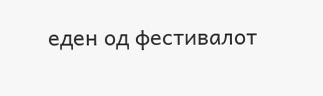еден од фестивалот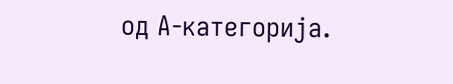од А-категорија.